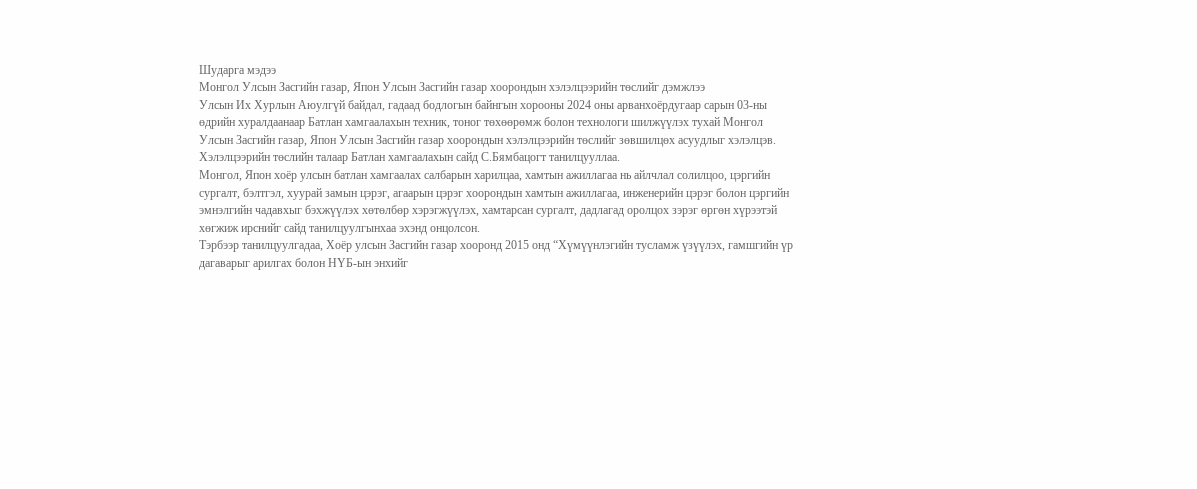Шударга мэдээ
Монгол Улсын Засгийн газар, Япон Улсын Засгийн газар хоорондын хэлэлцээрийн төслийг дэмжлээ
Улсын Их Хурлын Аюулгүй байдал, гадаад бодлогын байнгын хорооны 2024 оны арванхоёрдугаар сарын 03-ны өдрийн хуралдаанаар Батлан хамгаалахын техник, тоног төхөөрөмж болон технологи шилжүүлэх тухай Монгол Улсын Засгийн газар, Япон Улсын Засгийн газар хоорондын хэлэлцээрийн төслийг зөвшилцөх асуудлыг хэлэлцэв.
Хэлэлцээрийн төслийн талаар Батлан хамгаалахын сайд С.Бямбацогт танилцууллаа.
Монгол, Япон хоёр улсын батлан хамгаалах салбарын харилцаа, хамтын ажиллагаа нь айлчлал солилцоо, цэргийн сургалт, бэлтгэл, хуурай замын цэрэг, агаарын цэрэг хоорондын хамтын ажиллагаа, инженерийн цэрэг болон цэргийн эмнэлгийн чадавхыг бэхжүүлэх хөтөлбөр хэрэгжүүлэх, хамтарсан сургалт, дадлагад оролцох зэрэг өргөн хүрээтэй хөгжиж ирснийг сайд танилцуулгынхаа эхэнд онцолсон.
Тэрбээр танилцуулгадаа, Хоёр улсын Засгийн газар хооронд 2015 онд “Хүмүүнлэгийн тусламж үзүүлэх, гамшгийн үр дагаварыг арилгах болон НҮБ-ын энхийг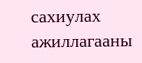сахиулах ажиллагааны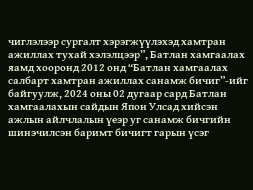чиглэлээр сургалт хэрэгжүүлэхэд хамтран ажиллах тухай хэлэлцээр”, Батлан хамгаалах яамд хооронд 2012 онд “Батлан хамгаалах салбарт хамтран ажиллах санамж бичиг”-ийг байгуулж, 2024 оны 02 дугаар сард Батлан хамгаалахын сайдын Япон Улсад хийсэн ажлын айлчлалын үеэр уг санамж бичгийн шинэчилсэн баримт бичигт гарын үсэг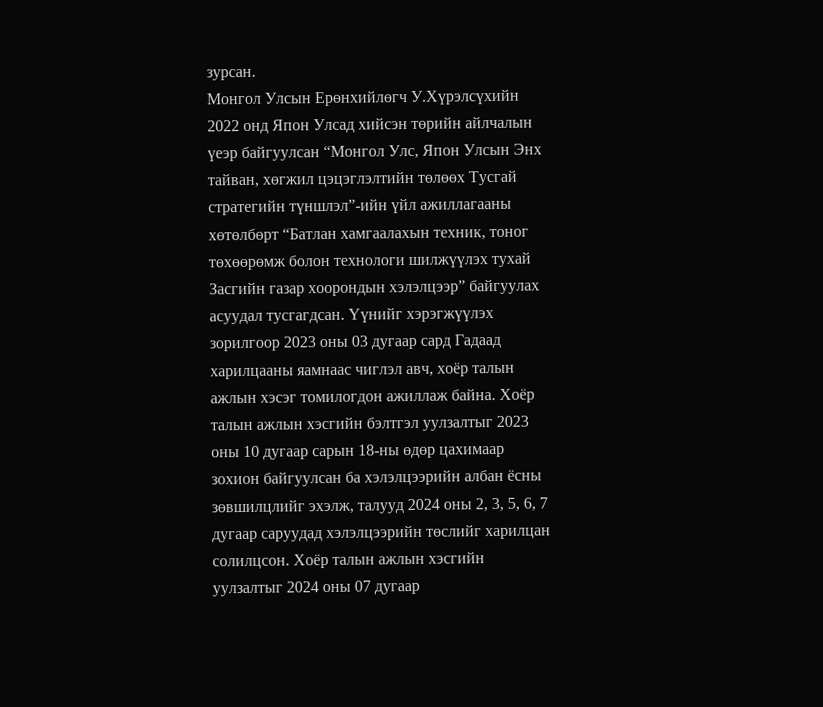зурсан.
Монгол Улсын Ерөнхийлөгч У.Хүрэлсүхийн 2022 онд Япон Улсад хийсэн төрийн айлчалын үеэр байгуулсан “Монгол Улс, Япон Улсын Энх тайван, хөгжил цэцэглэлтийн төлөөх Тусгай стратегийн түншлэл”-ийн үйл ажиллагааны хөтөлбөрт “Батлан хамгаалахын техник, тоног төхөөрөмж болон технологи шилжүүлэх тухай Засгийн газар хоорондын хэлэлцээр” байгуулах асуудал тусгагдсан. Үүнийг хэрэгжүүлэх зорилгоор 2023 оны 03 дугаар сард Гадаад харилцааны яамнаас чиглэл авч, хоёр талын ажлын хэсэг томилогдон ажиллаж байна. Хоёр талын ажлын хэсгийн бэлтгэл уулзалтыг 2023 оны 10 дугаар сарын 18-ны өдөр цахимаар зохион байгуулсан ба хэлэлцээрийн албан ёсны зөвшилцлийг эхэлж, талууд 2024 оны 2, 3, 5, 6, 7 дугаар саруудад хэлэлцээрийн төслийг харилцан солилцсон. Хоёр талын ажлын хэсгийн уулзалтыг 2024 оны 07 дугаар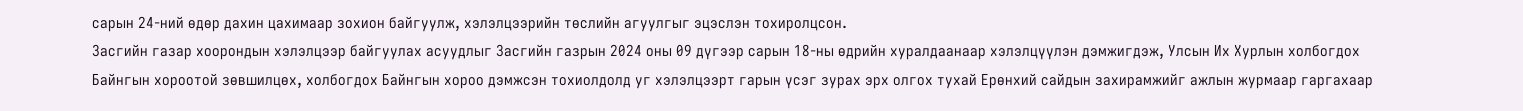сарын 24-ний өдөр дахин цахимаар зохион байгуулж, хэлэлцээрийн төслийн агуулгыг эцэслэн тохиролцсон.
Засгийн газар хоорондын хэлэлцээр байгуулах асуудлыг Засгийн газрын 2024 оны 09 дүгээр сарын 18-ны өдрийн хуралдаанаар хэлэлцүүлэн дэмжигдэж, Улсын Их Хурлын холбогдох Байнгын хороотой зөвшилцөх, холбогдох Байнгын хороо дэмжсэн тохиолдолд уг хэлэлцээрт гарын үсэг зурах эрх олгох тухай Ерөнхий сайдын захирамжийг ажлын журмаар гаргахаар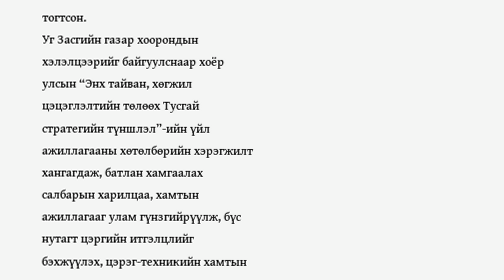тогтсон.
Уг Засгийн газар хоорондын хэлэлцээрийг байгуулснаар хоёр улсын “Энх тайван, хөгжил цэцэглэлтийн төлөөх Тусгай стратегийн түншлэл”-ийн үйл ажиллагааны хөтөлбөрийн хэрэгжилт хангагдаж, батлан хамгаалах салбарын харилцаа, хамтын ажиллагааг улам гүнзгийрүүлж, бүс нутагт цэргийн итгэлцлийг бэхжүүлэх, цэрэг-техникийн хамтын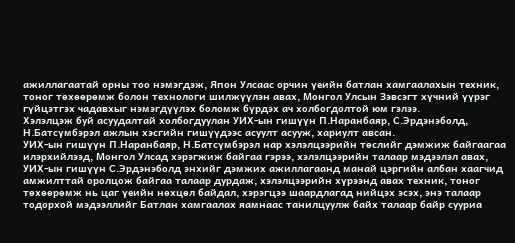ажиллагаатай орны тоо нэмэгдэж, Япон Улсаас орчин үеийн батлан хамгаалахын техник, тоног төхөөрөмж болон технологи шилжүүлэн авах, Монгол Улсын Зэвсэгт хүчний үүрэг гүйцэтгэх чадавхыг нэмэгдүүлэх боломж бүрдэх ач холбогдолтой юм гэлээ.
Хэлэлцэж буй асуудалтай холбогдуулан УИХ-ын гишүүн П.Наранбаяр, С.Эрдэнэболд, Н.Батсүмбэрэл ажлын хэсгийн гишүүдээс асуулт асууж, хариулт авсан.
УИХ-ын гишүүн П.Наранбаяр, Н.Батсүмбэрэл нар хэлэлцээрийн төслийг дэмжиж байгаагаа илэрхийлээд, Монгол Улсад хэрэгжиж байгаа гэрээ, хэлэлцээрийн талаар мэдээлэл авах, УИХ-ын гишүүн С.Эрдэнэболд энхийг дэмжих ажиллагаанд манай цэргийн албан хаагчид амжилттай оролцож байгаа талаар дурдаж, хэлэлцээрийн хүрээнд авах техник, тоног төхөөрөмж нь цаг үеийн нөхцөл байдал, хэрэгцээ шаардлагад нийцэх эсэх, энэ талаар тодорхой мэдээллийг Батлан хамгаалах яамнаас танилцуулж байх талаар байр сууриа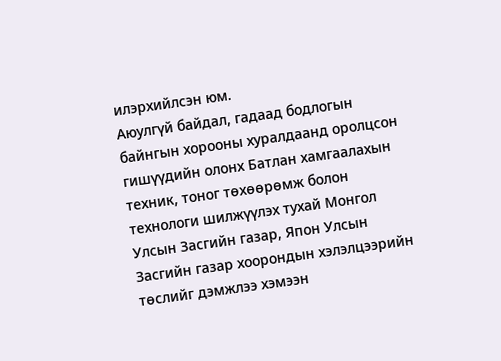илэрхийлсэн юм.
Аюулгүй байдал, гадаад бодлогын байнгын хорооны хуралдаанд оролцсон гишүүдийн олонх Батлан хамгаалахын техник, тоног төхөөрөмж болон технологи шилжүүлэх тухай Монгол Улсын Засгийн газар, Япон Улсын Засгийн газар хоорондын хэлэлцээрийн төслийг дэмжлээ хэмээн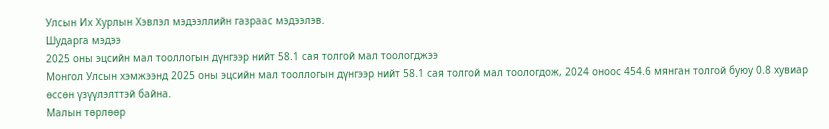Улсын Их Хурлын Хэвлэл мэдээллийн газраас мэдээлэв.
Шударга мэдээ
2025 оны эцсийн мал тооллогын дүнгээр нийт 58.1 сая толгой мал тоологджээ
Монгол Улсын хэмжээнд 2025 оны эцсийн мал тооллогын дүнгээр нийт 58.1 сая толгой мал тоологдож, 2024 оноос 454.6 мянган толгой буюу 0.8 хувиар өссөн үзүүлэлттэй байна.
Малын төрлөөр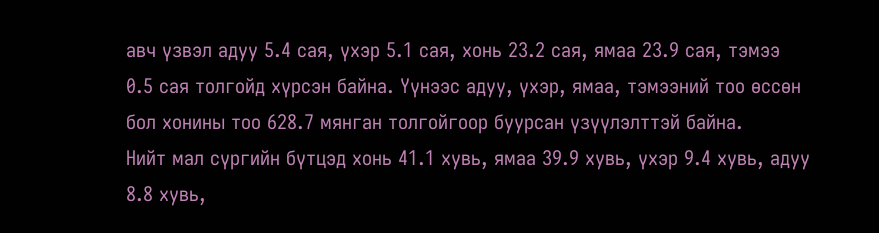авч үзвэл адуу 5.4 сая, үхэр 5.1 сая, хонь 23.2 сая, ямаа 23.9 сая, тэмээ 0.5 сая толгойд хүрсэн байна. Үүнээс адуу, үхэр, ямаа, тэмээний тоо өссөн бол хонины тоо 628.7 мянган толгойгоор буурсан үзүүлэлттэй байна.
Нийт мал сүргийн бүтцэд хонь 41.1 хувь, ямаа 39.9 хувь, үхэр 9.4 хувь, адуу 8.8 хувь,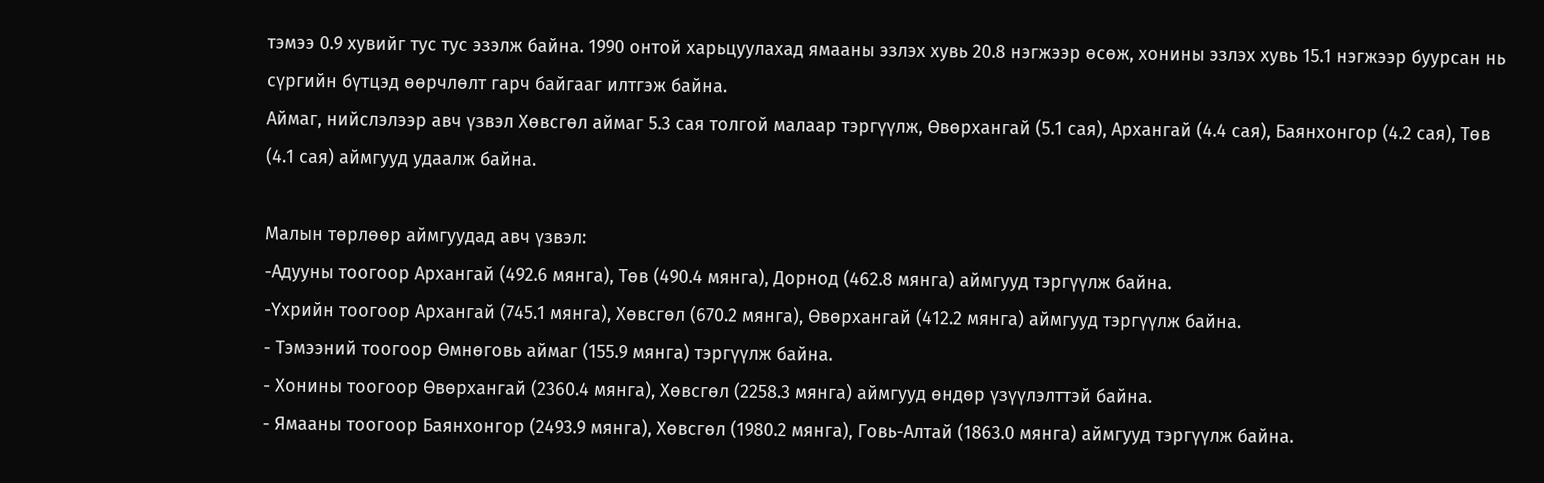тэмээ 0.9 хувийг тус тус эзэлж байна. 1990 онтой харьцуулахад ямааны эзлэх хувь 20.8 нэгжээр өсөж, хонины эзлэх хувь 15.1 нэгжээр буурсан нь сүргийн бүтцэд өөрчлөлт гарч байгааг илтгэж байна.
Аймаг, нийслэлээр авч үзвэл Хөвсгөл аймаг 5.3 сая толгой малаар тэргүүлж, Өвөрхангай (5.1 сая), Архангай (4.4 сая), Баянхонгор (4.2 сая), Төв (4.1 сая) аймгууд удаалж байна.

Малын төрлөөр аймгуудад авч үзвэл:
-Адууны тоогоор Архангай (492.6 мянга), Төв (490.4 мянга), Дорнод (462.8 мянга) аймгууд тэргүүлж байна.
-Үхрийн тоогоор Архангай (745.1 мянга), Хөвсгөл (670.2 мянга), Өвөрхангай (412.2 мянга) аймгууд тэргүүлж байна.
- Тэмээний тоогоор Өмнөговь аймаг (155.9 мянга) тэргүүлж байна.
- Хонины тоогоор Өвөрхангай (2360.4 мянга), Хөвсгөл (2258.3 мянга) аймгууд өндөр үзүүлэлттэй байна.
- Ямааны тоогоор Баянхонгор (2493.9 мянга), Хөвсгөл (1980.2 мянга), Говь-Алтай (1863.0 мянга) аймгууд тэргүүлж байна.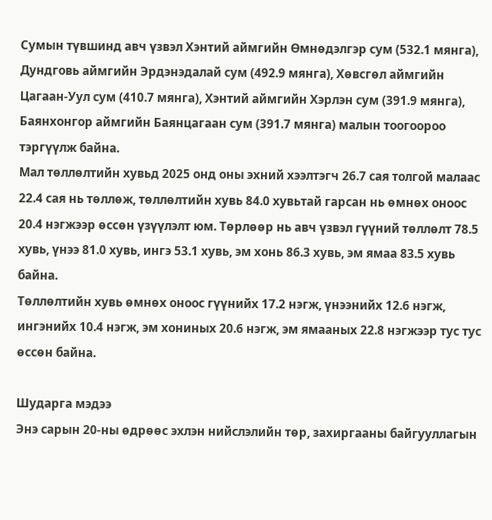Сумын түвшинд авч үзвэл Хэнтий аймгийн Өмнөдэлгэр сум (532.1 мянга), Дундговь аймгийн Эрдэнэдалай сум (492.9 мянга), Хөвсгөл аймгийн Цагаан-Уул сум (410.7 мянга), Хэнтий аймгийн Хэрлэн сум (391.9 мянга), Баянхонгор аймгийн Баянцагаан сум (391.7 мянга) малын тоогоороо тэргүүлж байна.
Мал төллөлтийн хувьд 2025 онд оны эхний хээлтэгч 26.7 сая толгой малаас 22.4 сая нь төллөж, төллөлтийн хувь 84.0 хувьтай гарсан нь өмнөх оноос 20.4 нэгжээр өссөн үзүүлэлт юм. Төрлөөр нь авч үзвэл гүүний төллөлт 78.5 хувь, үнээ 81.0 хувь, ингэ 53.1 хувь, эм хонь 86.3 хувь, эм ямаа 83.5 хувь байна.
Төллөлтийн хувь өмнөх оноос гүүнийх 17.2 нэгж, үнээнийх 12.6 нэгж, ингэнийх 10.4 нэгж, эм хониных 20.6 нэгж, эм ямааных 22.8 нэгжээр тус тус өссөн байна.

Шударга мэдээ
Энэ сарын 20-ны өдрөөс эхлэн нийслэлийн төр, захиргааны байгууллагын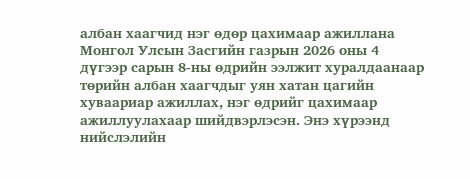албан хаагчид нэг өдөр цахимаар ажиллана
Монгол Улсын Засгийн газрын 2026 оны 4 дүгээр сарын 8-ны өдрийн ээлжит хуралдаанаар төрийн албан хаагчдыг уян хатан цагийн хуваариар ажиллах, нэг өдрийг цахимаар ажиллуулахаар шийдвэрлэсэн. Энэ хүрээнд нийслэлийн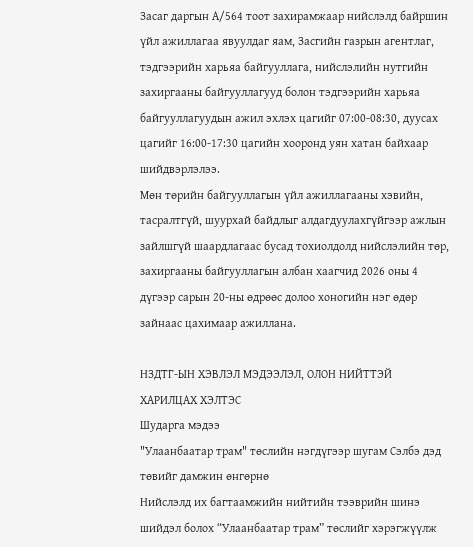Засаг даргын А/564 тоот захирамжаар нийслэлд байршин үйл ажиллагаа явуулдаг яам, Засгийн газрын агентлаг, тэдгээрийн харьяа байгууллага, нийслэлийн нутгийн захиргааны байгууллагууд болон тэдгээрийн харьяа байгууллагуудын ажил эхлэх цагийг 07:00-08:30, дуусах цагийг 16:00-17:30 цагийн хооронд уян хатан байхаар шийдвэрлэлээ.
Мөн төрийн байгууллагын үйл ажиллагааны хэвийн, тасралтгүй, шуурхай байдлыг алдагдуулахгүйгээр ажлын зайлшгүй шаардлагаас бусад тохиолдолд нийслэлийн төр, захиргааны байгууллагын албан хаагчид 2026 оны 4 дүгээр сарын 20-ны өдрөөс долоо хоногийн нэг өдөр зайнаас цахимаар ажиллана.

НЗДТГ-ЫН ХЭВЛЭЛ МЭДЭЭЛЭЛ, ОЛОН НИЙТТЭЙ ХАРИЛЦАХ ХЭЛТЭС
Шударга мэдээ
"Улаанбаатар трам" төслийн нэгдүгээр шугам Сэлбэ дэд төвийг дамжин өнгөрнө
Нийслэлд их багтаамжийн нийтийн тээврийн шинэ шийдэл болох “Улаанбаатар трам” төслийг хэрэгжүүлж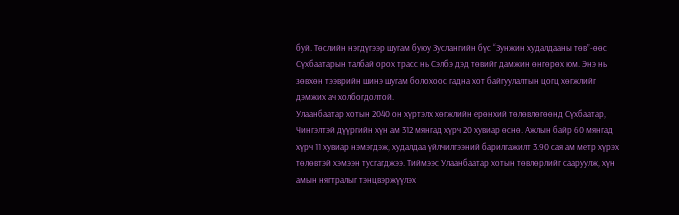буй. Төслийн нэгдүгээр шугам буюу Зуслангийн бүс “Зунжин худалдааны төв”-өөс Сүхбаатарын талбай орох трасс нь Сэлбэ дэд төвийг дамжин өнгөрөх юм. Энэ нь зөвхөн тээврийн шинэ шугам болохоос гадна хот байгуулалтын цогц хөгжлийг дэмжих ач холбогдолтой.
Улаанбаатар хотын 2040 он хүртэлх хөгжлийн ерөнхий төлөвлөгөөнд Сүхбаатар, Чингэлтэй дүүргийн хүн ам 312 мянгад хүрч 20 хувиар өснө. Ажлын байр 60 мянгад хүрч 11 хувиар нэмэгдэж, худалдаа үйлчилгээний барилгажилт 3.90 сая ам метр хүрэх төлөвтэй хэмээн тусгагджээ. Тиймээс Улаанбаатар хотын төвлөрлийг сааруулж, хүн амын нягтралыг тэнцвэржүүлэх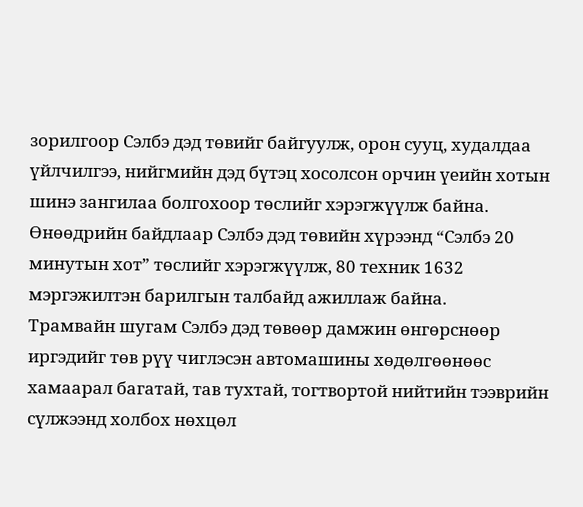зорилгоор Сэлбэ дэд төвийг байгуулж, орон сууц, худалдаа үйлчилгээ, нийгмийн дэд бүтэц хосолсон орчин үеийн хотын шинэ зангилаа болгохоор төслийг хэрэгжүүлж байна. Өнөөдрийн байдлаар Сэлбэ дэд төвийн хүрээнд “Сэлбэ 20 минутын хот” төслийг хэрэгжүүлж, 80 техник 1632 мэргэжилтэн барилгын талбайд ажиллаж байна.
Трамвайн шугам Сэлбэ дэд төвөөр дамжин өнгөрснөөр иргэдийг төв рүү чиглэсэн автомашины хөдөлгөөнөөс хамаарал багатай, тав тухтай, тогтвортой нийтийн тээврийн сүлжээнд холбох нөхцөл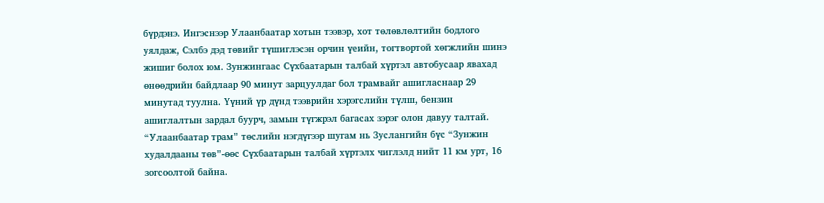бүрдэнэ. Ингэснээр Улаанбаатар хотын тээвэр, хот төлөвлөлтийн бодлого уялдаж, Сэлбэ дэд төвийг түшиглэсэн орчин үеийн, тогтвортой хөгжлийн шинэ жишиг болох юм. Зунжингаас Сүхбаатарын талбай хүртэл автобусаар явахад өнөөдрийн байдлаар 90 минут зарцуулдаг бол трамвайг ашигласнаар 29 минутад туулна. Үүний үр дүнд тээврийн хэрэгслийн түлш, бензин ашиглалтын зардал буурч, замын түгжрэл багасах зэрэг олон давуу талтай.
“Улаанбаатар трам” төслийн нэгдүгээр шугам нь Зуслангийн бүс “Зунжин худалдааны төв”-өөс Сүхбаатарын талбай хүртэлх чиглэлд нийт 11 км урт, 16 зогсоолтой байна.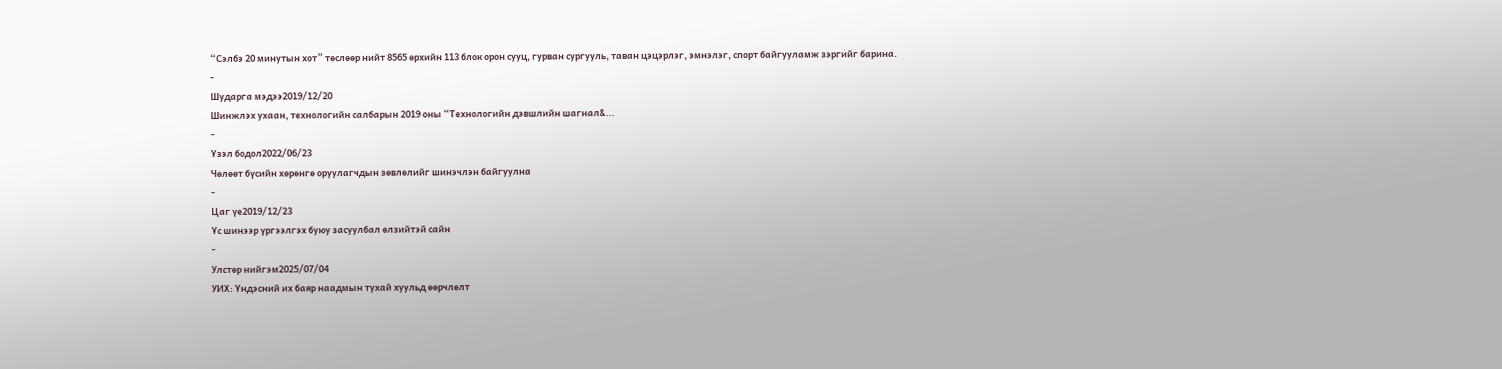“Сэлбэ 20 минутын хот” төслөөр нийт 8565 өрхийн 113 блок орон сууц, гурван сургууль, таван цэцэрлэг, эмнэлэг, спорт байгууламж зэргийг барина.
-
Шударга мэдээ2019/12/20
Шинжлэх ухаан, технологийн салбарын 2019 оны “Технологийн дэвшлийн шагнал&...
-
Үзэл бодол2022/06/23
Чөлөөт бүсийн хөрөнгө оруулагчдын зөвлөлийг шинэчлэн байгуулна
-
Цаг үе2019/12/23
Үс шинээр үргээлгэх буюу засуулбал өлзийтэй сайн
-
Улстөр нийгэм2025/07/04
УИХ: Үндэсний их баяр наадмын тухай хуульд өөрчлөлт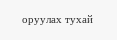оруулах тухай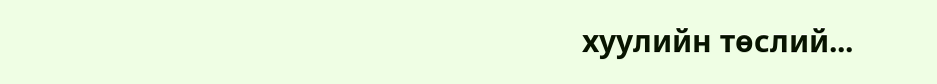хуулийн төслий...